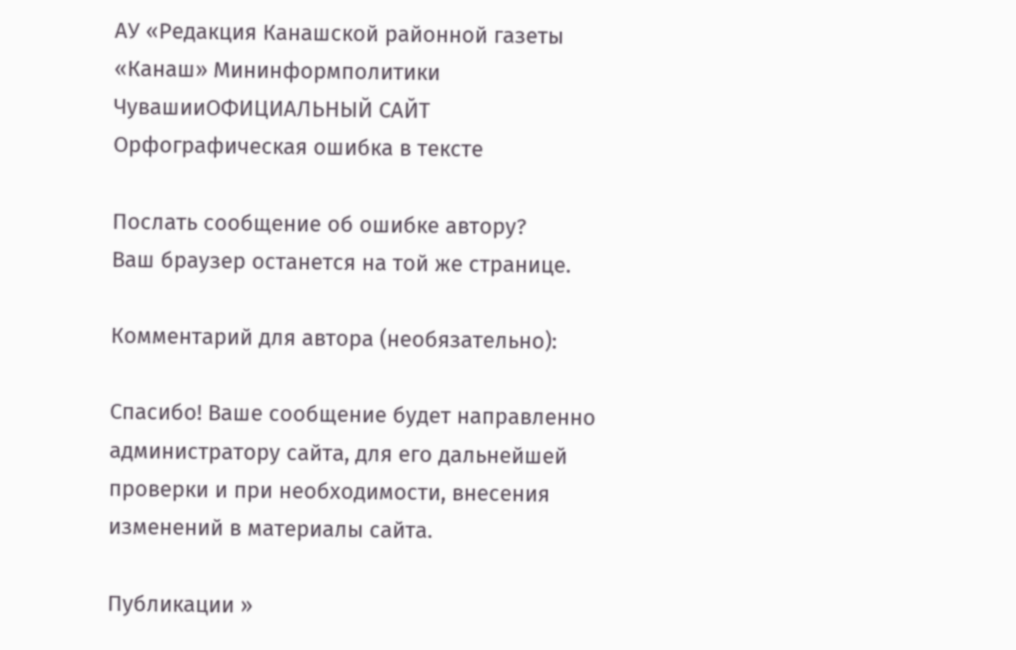АУ «Редакция Канашской районной газеты «Канаш» Мининформполитики ЧувашииОФИЦИАЛЬНЫЙ САЙТ
Орфографическая ошибка в тексте

Послать сообщение об ошибке автору?
Ваш браузер останется на той же странице.

Комментарий для автора (необязательно):

Спасибо! Ваше сообщение будет направленно администратору сайта, для его дальнейшей проверки и при необходимости, внесения изменений в материалы сайта.

Публикации »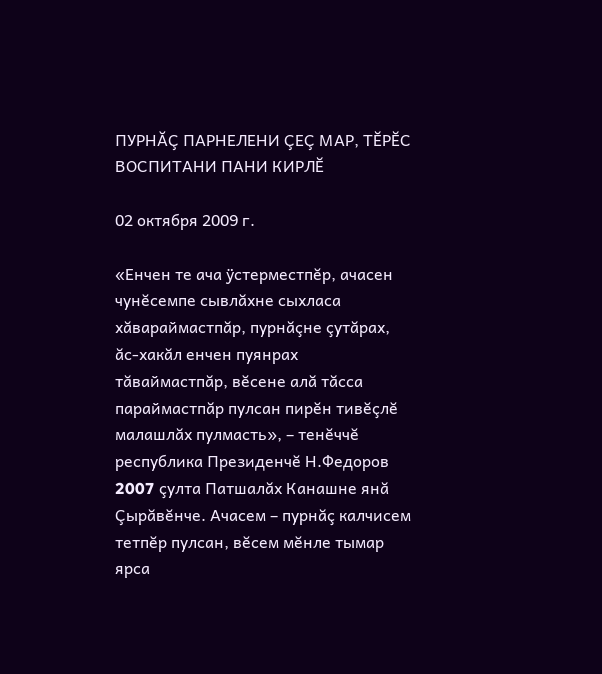ПУРНĂÇ ПАРНЕЛЕНИ ÇЕÇ МАР, ТĔРĔС ВОСПИТАНИ ПАНИ КИРЛĔ

02 октября 2009 г.

«Енчен те ача ÿстерместпĕр, ачасен чунĕсемпе сывлăхне сыхласа хăвараймастпăр, пурнăçне çутăрах, ăс-хакăл енчен пуянрах тăваймастпăр, вĕсене алă тăсса параймастпăр пулсан пирĕн тивĕçлĕ малашлăх пулмасть», – тенĕччĕ республика Президенчĕ Н.Федоров 2007 çулта Патшалăх Канашне янă Çырăвĕнче. Ачасем – пурнăç калчисем тетпĕр пулсан, вĕсем мĕнле тымар ярса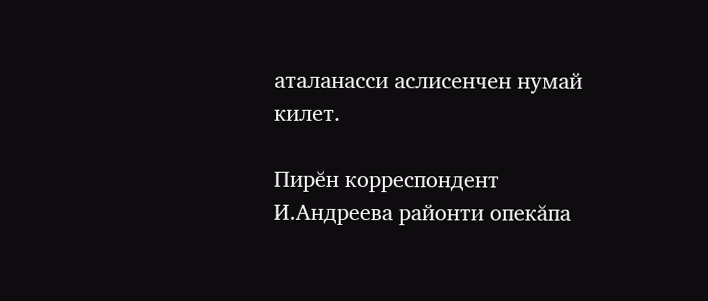аталанасси аслисенчен нумай килет.

Пирĕн корреспондент И.Андреева районти опекăпа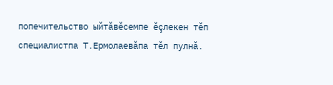попечительство ыйтăвĕсемпе ĕçлекен тĕп специалистпа Т.Ермолаевăпа тĕл пулнă.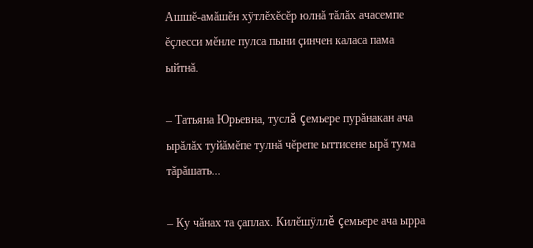Ашшĕ-амăшĕн хÿтлĕхĕсĕр юлнă тăлăх ачасемпе ĕçлесси мĕнле пулса пыни çинчен каласа пама ыйтнă.

– Татьяна Юрьевна, туслă çемьере пурăнакан ача ырăлăх туйăмĕпе тулнă чĕрепе ыттисене ырă тума тăрăшать...

– Ку чăнах та çаплах. Килĕшÿллĕ çемьере ача ырра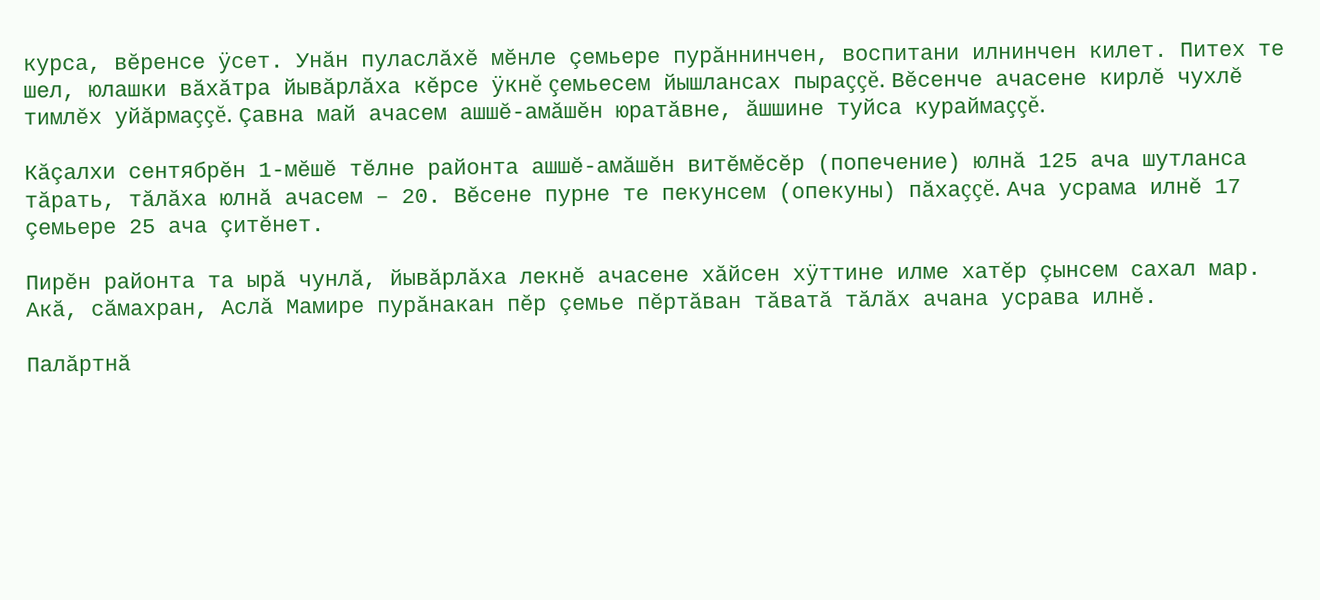курса, вĕренсе ÿсет. Унăн пуласлăхĕ мĕнле çемьере пурăннинчен, воспитани илнинчен килет. Питех те шел, юлашки вăхăтра йывăрлăха кĕрсе ÿкнĕ çемьесем йышлансах пыраççĕ. Вĕсенче ачасене кирлĕ чухлĕ тимлĕх уйăрмаççĕ. Çавна май ачасем ашшĕ-амăшĕн юратăвне, ăшшине туйса кураймаççĕ.

Кăçалхи сентябрĕн 1-мĕшĕ тĕлне районта ашшĕ-амăшĕн витĕмĕсĕр (попечение) юлнă 125 ача шутланса тăрать, тăлăха юлнă ачасем – 20. Вĕсене пурне те пекунсем (опекуны) пăхаççĕ. Ача усрама илнĕ 17 çемьере 25 ача çитĕнет.

Пирĕн районта та ырă чунлă, йывăрлăха лекнĕ ачасене хăйсен хÿттине илме хатĕр çынсем сахал мар. Акă, сăмахран, Аслă Мамире пурăнакан пĕр çемье пĕртăван тăватă тăлăх ачана усрава илнĕ.

Палăртнă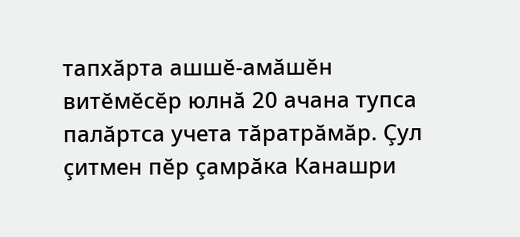тапхăрта ашшĕ-амăшĕн витĕмĕсĕр юлнă 20 ачана тупса палăртса учета тăратрăмăр. Çул çитмен пĕр çамрăка Канашри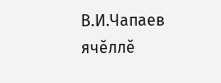В.И.Чапаев ячĕллĕ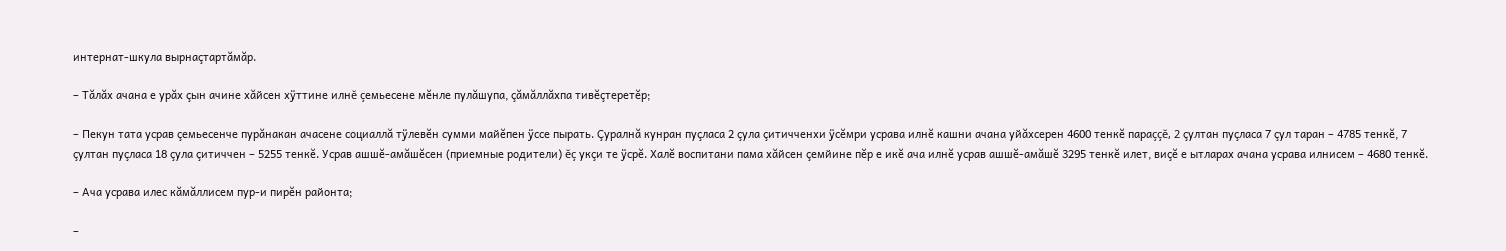интернат-шкула вырнаçтартăмăр.

– Тăлăх ачана е урăх çын ачине хăйсен хÿттине илнĕ çемьесене мĕнле пулăшупа, çăмăллăхпа тивĕçтеретĕр;

– Пекун тата усрав çемьесенче пурăнакан ачасене социаллă тÿлевĕн сумми майĕпен ÿссе пырать. Çуралнă кунран пуçласа 2 çула çитичченхи ÿсĕмри усрава илнĕ кашни ачана уйăхсерен 4600 тенкĕ параççĕ, 2 çултан пуçласа 7 çул таран – 4785 тенкĕ, 7 çултан пуçласа 18 çула çитиччен – 5255 тенкĕ. Усрав ашшĕ-амăшĕсен (приемные родители) ĕç укçи те ÿсрĕ. Халĕ воспитани пама хăйсен çемйине пĕр е икĕ ача илнĕ усрав ашшĕ-амăшĕ 3295 тенкĕ илет, виçĕ е ытларах ачана усрава илнисем – 4680 тенкĕ.

– Ача усрава илес кăмăллисем пур-и пирĕн районта;

–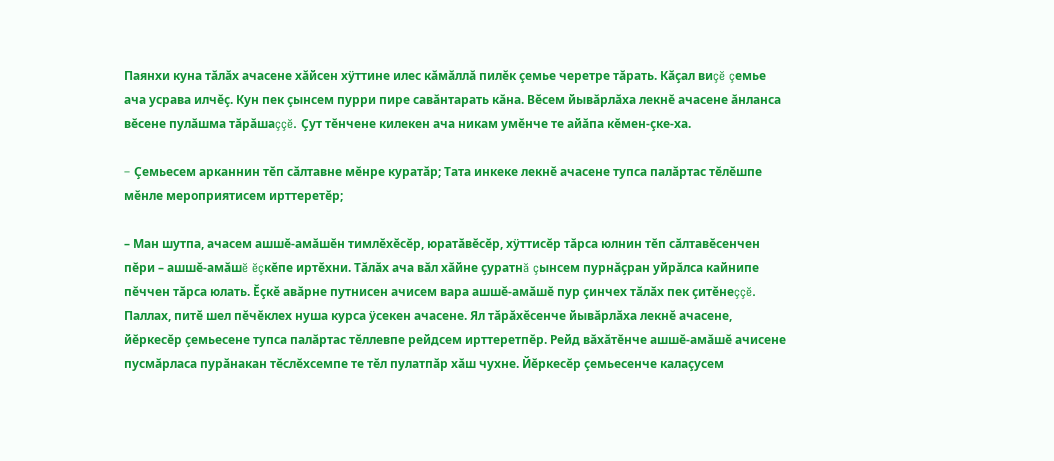Паянхи куна тăлăх ачасене хăйсен хÿттине илес кăмăллă пилĕк çемье черетре тăрать. Кăçал виçĕ çемье ача усрава илчĕç. Кун пек çынсем пурри пире савăнтарать кăна. Вĕсем йывăрлăха лекнĕ ачасене ăнланса вĕсене пулăшма тăрăшаççĕ. Çут тĕнчене килекен ача никам умĕнче те айăпа кĕмен-çке-ха.

– Çемьесем арканнин тĕп сăлтавне мĕнре куратăр; Тата инкеке лекнĕ ачасене тупса палăртас тĕлĕшпе мĕнле мероприятисем ирттеретĕр;

– Ман шутпа, ачасем ашшĕ-амăшĕн тимлĕхĕсĕр, юратăвĕсĕр, хÿттисĕр тăрса юлнин тĕп сăлтавĕсенчен пĕри – ашшĕ-амăшĕ ĕçкĕпе иртĕхни. Тăлăх ача вăл хăйне çуратнă çынсем пурнăçран уйрăлса кайнипе пĕччен тăрса юлать. Ĕçкĕ авăрне путнисен ачисем вара ашшĕ-амăшĕ пур çинчех тăлăх пек çитĕнеççĕ. Паллах, питĕ шел пĕчĕклех нуша курса ÿсекен ачасене. Ял тăрăхĕсенче йывăрлăха лекнĕ ачасене, йĕркесĕр çемьесене тупса палăртас тĕллевпе рейдсем ирттеретпĕр. Рейд вăхăтĕнче ашшĕ-амăшĕ ачисене пусмăрласа пурăнакан тĕслĕхсемпе те тĕл пулатпăр хăш чухне. Йĕркесĕр çемьесенче калаçусем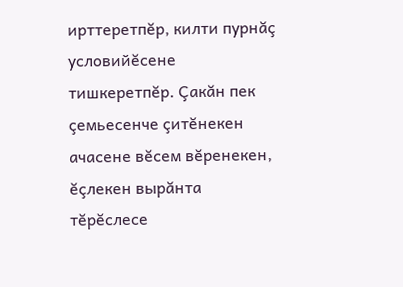ирттеретпĕр, килти пурнăç условийĕсене тишкеретпĕр. Çакăн пек çемьесенче çитĕнекен ачасене вĕсем вĕренекен, ĕçлекен вырăнта тĕрĕслесе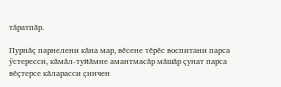тăратпăр.

Пурнăç парнелени кăна мар, вĕсене тĕрĕс воспитани парса ÿстересси, кăмăл-туйăмне амантмасăр мăшăр çунат парса вĕçтерсе кăларасси çинчен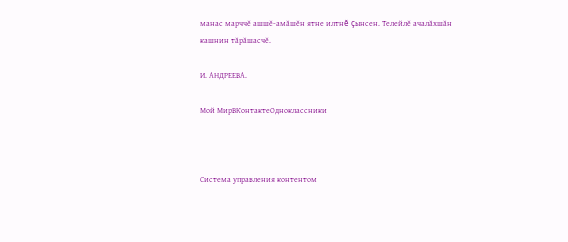манас марччĕ ашшĕ-амăшĕн ятне илтнĕ çынсен. Телейлĕ ачалăхшăн кашнин тăрăшасчĕ.

И. АНДРЕЕВА.

Мой МирВКонтактеОдноклассники



Система управления контентом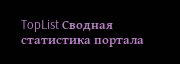TopList Сводная статистика портала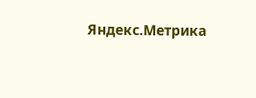Яндекс.Метрика